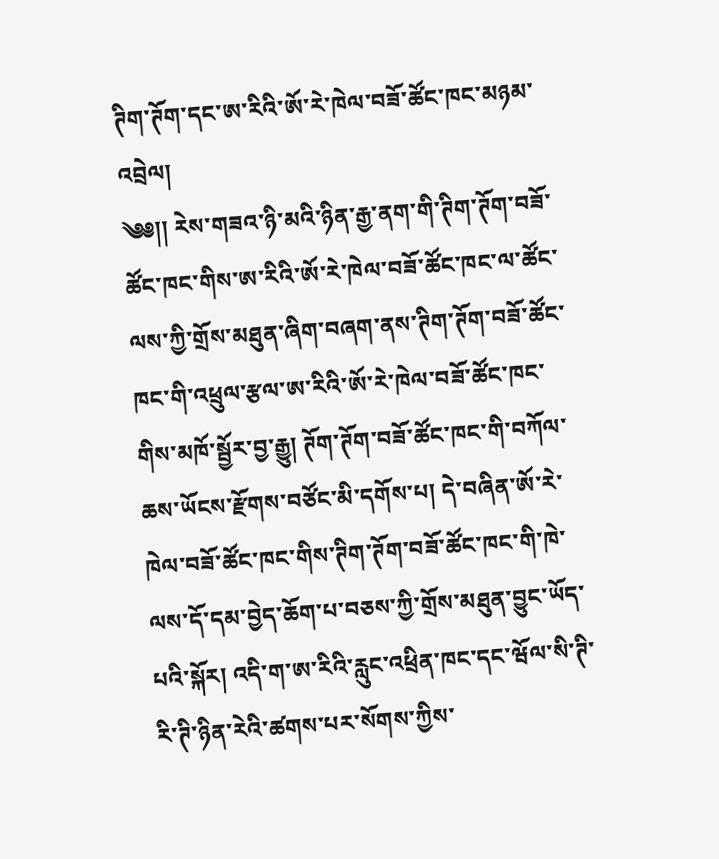ཊིག་ཊོག་དང་ཨ་རིའི་ཨོ་རེ་ཁེལ་བཟོ་ཚོང་ཁང་མཉམ་འབྲེལ།
༄༅།། རེས་གཟའ་ཉི་མའི་ཉིན་རྒྱ་ནག་གི་ཊིག་ཊོག་བཟོ་ཚོང་ཁང་གིས་ཨ་རིའི་ཨོ་རེ་ཁེལ་བཟོ་ཚོང་ཁང་ལ་ཚོང་ལས་ཀྱི་གྲོས་མཐུན་ཞིག་བཞག་ནས་ཊིག་ཊོག་བཟོ་ཚོང་ཁང་གི་འཕྲུལ་རྩལ་ཨ་རིའི་ཨོ་རེ་ཁེལ་བཟོ་ཚོང་ཁང་གིས་མཁོ་སྦྱོར་བྱ་རྒྱུ། ཊོག་ཊོག་བཟོ་ཚོང་ཁང་གི་བཀོལ་ཆས་ཡོངས་རྫོགས་བཙོང་མི་དགོས་པ། དེ་བཞིན་ཨོ་རེ་ཁེལ་བཟོ་ཚོང་ཁང་གིས་ཊིག་ཊོག་བཟོ་ཚོང་ཁང་གི་ཁེ་ལས་དོ་དམ་བྱེད་ཆོག་པ་བཅས་ཀྱི་གྲོས་མཐུན་བྱུང་ཡོད་པའི་སྐོར། འདི་ག་ཨ་རིའི་རླུང་འཕྲིན་ཁང་དང་ཝོལ་སི་ཊི་རི་ཊི་ཉིན་རེའི་ཚགས་པར་སོགས་ཀྱིས་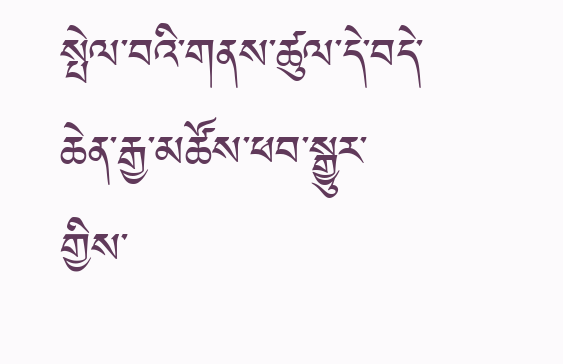སྤེལ་བའི་གནས་ཚུལ་དེ་བདེ་ཆེན་རྒྱ་མཚོས་ཕབ་སྒྱུར་གྱིས་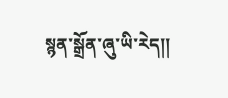སྙན་སྒྲོན་ཞུ་ཡི་རེད།།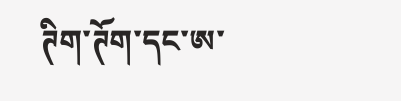ཊིག་ཊོག་དང་ཨ་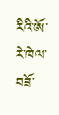རིའི་ཨོ་རེ་ཁེལ་བཟོ་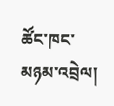ཚོང་ཁང་མཉམ་འབྲེལ།